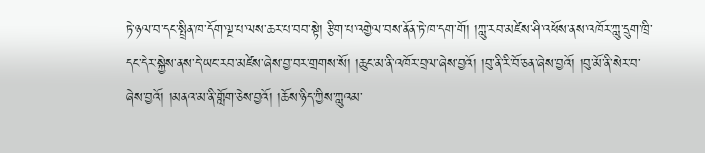ཏེ་ཉལ་བ་དང་སྤྲིན་ཁ་དོག་ལྔ་པ་ལས་ཆར་པ་བབ་སྟེ། རྩིག་པ་འགྱེལ་བས་ནོན་ཏེ་ཁ་དག་གོ། །ཀླུ་རབ་མཛེས་ཤི་འཕོས་ནས་འཁོར་ཀླུ་དྲུག་ཁྲི་དང་དེར་སྐྱེས་ནས་དེ་ཡང་རབ་མཛེས་ཞེས་བྱ་བར་གྲགས་སོ། །ཆུང་མ་ནི་འཁོར་བྲལ་ཞེས་བྱའོ། །བུ་ནི་རི་བོ་ཅན་ཞེས་བྱའོ། །བུ་མོ་ནི་སེར་བ་ཞེས་བྱའོ། །མནའ་མ་ནི་གློག་ཅེས་བྱའོ། །ཆོས་ཉིད་ཀྱིས་ཀླུའམ་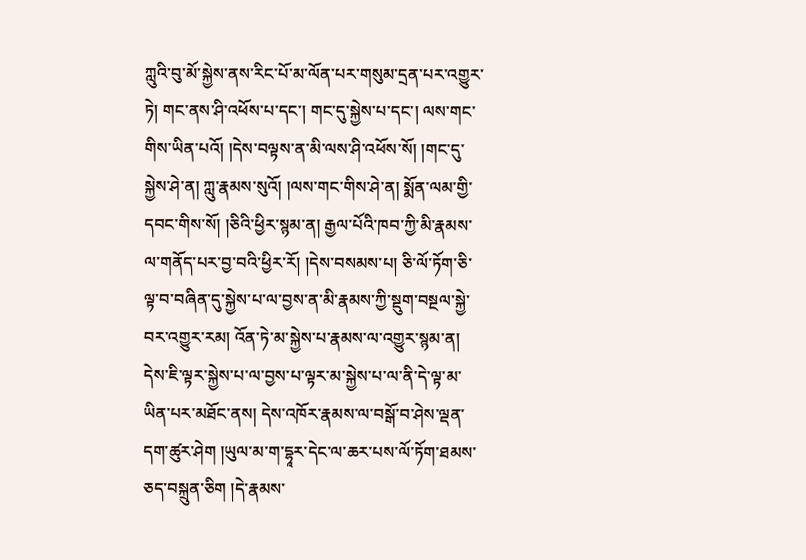ཀླུའི་བུ་མོ་སྐྱེས་ནས་རིང་པོ་མ་ལོན་པར་གསུམ་དྲན་པར་འགྱུར་ཏེ། གང་ནས་ཤི་འཕོས་པ་དང་། གང་དུ་སྐྱེས་པ་དང་། ལས་གང་གིས་ཡིན་པའོ། །དེས་བལྟས་ན་མི་ལས་ཤི་འཕོས་སོ། །གང་དུ་སྐྱེས་ཤེ་ན། ཀླུ་རྣམས་སུའོ། །ལས་གང་གིས་ཤེ་ན། སྨོན་ལམ་གྱི་དབང་གིས་སོ། །ཅིའི་ཕྱིར་སྙམ་ན། རྒྱལ་པོའི་ཁབ་ཀྱི་མི་རྣམས་ལ་གནོད་པར་བྱ་བའི་ཕྱིར་རོ། །དེས་བསམས་པ། ཅི་ལོ་ཏོག་ཅི་ལྟ་བ་བཞིན་དུ་སྐྱེས་པ་ལ་བྱས་ན་མི་རྣམས་ཀྱི་སྡུག་བསྔལ་སྐྱེ་བར་འགྱུར་རམ། འོན་ཏེ་མ་སྐྱེས་པ་རྣམས་ལ་འགྱུར་སྙམ་ན། དེས་ཇི་ལྟར་སྐྱེས་པ་ལ་བྱས་པ་ལྟར་མ་སྐྱེས་པ་ལ་ནི་དེ་ལྟ་མ་ཡིན་པར་མཐོང་ནས། དེས་འཁོར་རྣམས་ལ་བསྒོ་བ་ཤེས་ལྡན་དག་ཚུར་ཤེག །ཡུལ་མ་ག་དྷཱར་དེང་ལ་ཆར་པས་ལོ་ཏོག་ཐམས་ཅད་བསྐྲུན་ཅིག །དེ་རྣམས་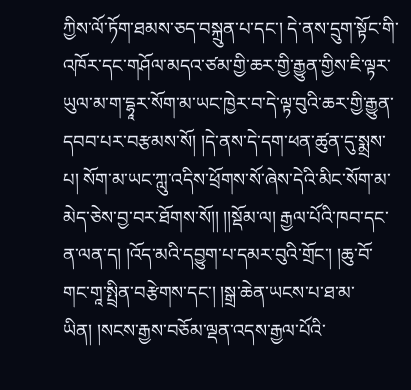ཀྱིས་ལོ་ཏོག་ཐམས་ཅད་བསྐྲུན་པ་དང་། དེ་ནས་དྲུག་སྟོང་གི་འཁོར་དང་གཤོལ་མདའ་ཙམ་གྱི་ཆར་གྱི་རྒྱུན་གྱིས་ཇི་ལྟར་ཡུལ་མ་ག་དྷཱར་སོག་མ་ཡང་ཁྱེར་བ་དེ་ལྟ་བུའི་ཆར་གྱི་རྒྱུན་དབབ་པར་བརྩམས་སོ། །དེ་ནས་དེ་དག་ཕན་ཚུན་དུ་སྨྲས་པ། སོག་མ་ཡང་ཀླུ་འདིས་ཕྲོགས་སོ་ཞེས་དེའི་མིང་སོག་མ་མེད་ཅེས་བྱ་བར་ཐོགས་སོ།། །།སྡོམ་ལ། རྒྱལ་པོའི་ཁབ་དང་ན་ལན་ད། །འོད་མའི་དབྱུག་པ་དམར་བུའི་གྲོང་། །ཆུ་བོ་གང་གཱ་སྤྲིན་བརྩེགས་དང་། །སྒྲ་ཆེན་ཡངས་པ་ཐ་མ་ཡིན། །སངས་རྒྱས་བཅོམ་ལྡན་འདས་རྒྱལ་པོའི་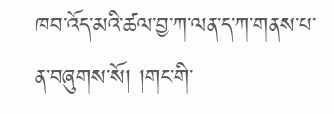ཁབ་འོད་མའི་ཚལ་བྱ་ཀ་ལན་ད་ཀ་གནས་པ་ན་བཞུགས་སོ། །གང་གི་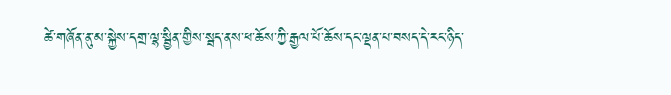ཚེ་གཞོན་ནུ་མ་སྐྱེས་དགྲ་ལྷ་སྦྱིན་གྱིས་སྦད་ནས་ཕ་ཆོས་ཀྱི་རྒྱལ་པོ་ཆོས་དང་ལྡན་པ་བསད་དེ་རང་ཉིད་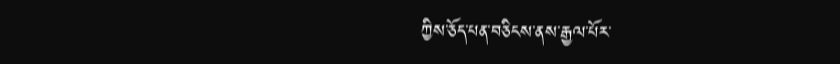ཀྱིས་ཅོད་པན་བཅིངས་ནས་རྒྱལ་པོར་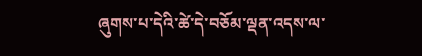ཞུགས་པ་དེའི་ཚེ་དེ་བཅོམ་ལྡན་འདས་ལ་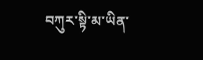བཀུར་སྟི་མ་ཡིན་